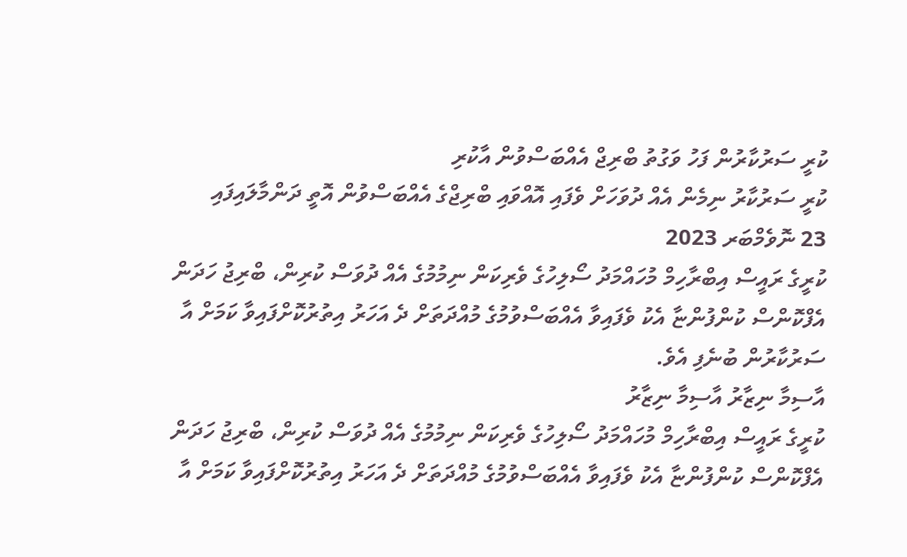ކުރީ ސަރުކާރުން ފަހު ވަގުތު ބްރިޖް އެއްބަސްވުން އާކުރި
ކުރީ ސަރުކާރު ނިމެން އެއް ދުވަހަށް ވެފައި އޮއްވައި ބްރިޖްގެ އެއްބަސްވުން އޮތީ ދަންމާލައިފައި
23 ނޮވެމްބަރ 2023
ކުރީގެ ރައީސް އިބްރާހިމް މުހައްމަދު ސޯލިހުގެ ވެރިކަން ނިމުމުގެ އެއް ދުވަސް ކުރިން، ބްރިޖު ހަދަން އެފްކޮންސް ކުންފުންޏާ އެކު ވެފައިވާ އެއްބަސްވުމުގެ މުއްދަތަށް ދެ އަހަރު އިތުރުކޮށްފައިވާ ކަމަށް އާ ސަރުކާރުން ބުނެފި އެވެ.
އާސިމާ ނިޒާރު އާސިމާ ނިޒާރު
ކުރީގެ ރައީސް އިބްރާހިމް މުހައްމަދު ސޯލިހުގެ ވެރިކަން ނިމުމުގެ އެއް ދުވަސް ކުރިން، ބްރިޖު ހަދަން އެފްކޮންސް ކުންފުންޏާ އެކު ވެފައިވާ އެއްބަސްވުމުގެ މުއްދަތަށް ދެ އަހަރު އިތުރުކޮށްފައިވާ ކަމަށް އާ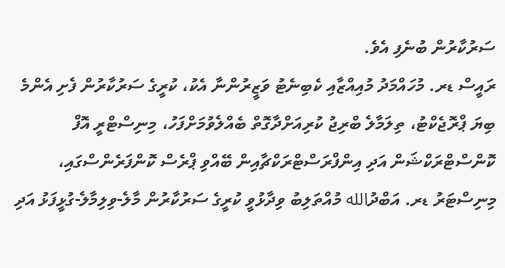ސަރުކާރުން ބުނެފި އެވެ.
ރައީސް ޑރ. މުހައްމަދު މުއިއްޒާއި ކެބިނެޓު ވަޒީރުންނާ އެކު، ކުރީގެ ސަރުކާރުން ފެށި އެންމެ ބިޔަ ޕްރޮޖެކްޓު، ތިލަމާލެ ބްރިޖު ކުރިއަށްދާގޮތް ބެއްލެވުމަށްފަހު، މިނިސްޓްރީ އޮފް ކޮންސްޓްރަކްޝަން އަދި އިންފްރަސްޓްރަކްޗާއިން ބޭއްވި ޕްރެސް ކޮންފަރެންސްގައި، މިނިސްޓަރު ޑރ. އަބްދުالله މުއްތަލިބު ވިދާޅުވީ ކުރީގެ ސަރުކާރުން މާލެ-ވިލިމާލެ-ގުޅީފަޅު އަދި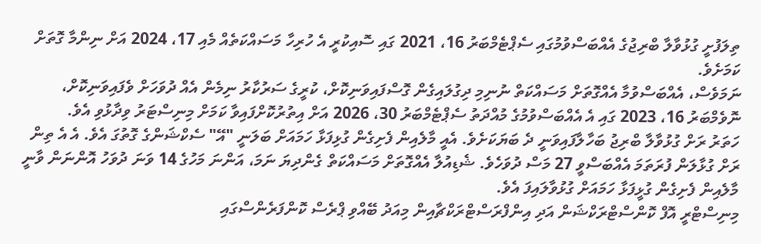ތިލަފުށީ ގުޅުވާލާ ބްރިޖުގެ އެއްބަސްވުމުގައި ސެޕްޓެމްބަރު 16، 2021 ގައި ސޮއިކުރީ އެ ހުރިހާ މަސައްކަތެއް މެއި 17، 2024 އަށް ނިންމާ ގޮތަށް ކަމަށެވެ.
ނަމަވެސް، އެއްބަސްވުމާ އެއްގޮތަށް މަސައްކަތް ނުނިމި ދިގުލައިގެން ގޮސްފައިވަނިކޮށް، ކުރީގެ ސަރުކާރު ނިމެން އެއް ދުވަހަށް ވެފައިވަނިކޮށް، ނޮވެމްބަރު 16، 2023 ގައި އެ އެއްބަސްވުމުގެ މުއްދަތު ސެޕްޓެމްބަރު 30، 2026 އަށް އިތުރުކޮށްފައިވާ ކަމަށް މިނިސްޓަރު ވިދާޅުވި އެވެ.
ހަތަރު ރަށް ގުޅުވާލާ ބްރިޖު ބަހާލާފައިވަނީ ދެ ބަޔަކަށެވެ. އެއީ މާލެއިން ފެށިގެން ގުޅިފަޅާ ހަމައަށް ބަލަނީ "އޭ" ސެކްޝަންގެ ގޮތުގަ އެވެ. އެ އެ ތިން ރަށް ގުޅާލަން ފުރަތަމަ އެއްބަސްވީ 27 މަސް ދުވަހެވެ. ޝެޑިއުލާ އެއްގޮތަށް މަސައްކަތް ގެންދިޔަ ނަމަ، އަންނަ މަހުގެ 14 ވަނަ ދުވަހު އޮންނަން ވާނީ މާލެއިން ފެށިގެން ގުޅީފަޅާ ހަމައަށް ގުޅުވާލައިފަ އެވެ.
މިނިސްޓްރީ އޮފް ކޮންސްޓްރަކްޝަން އަދި އިންފްރަސްޓްރަކްޗާއިން މިއަދު ބޭއްވި ޕްރެސް ކޮންފަރެންސްގައި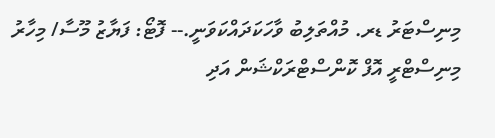މިނިސްޓަރު ޑރ. މުއްތަލިބު ވާހަކަދައްކަވަނީ.-- ފޮޓޯ: ފަޔާޒު މޫސާ/ މިހާރު
މިނިސްޓްރީ އޮފް ކޮންސްޓްރަކްޝަން އަދި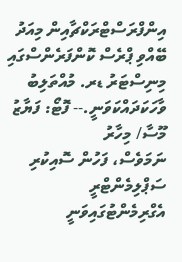އިންފްރަސްޓްރަކްޗާއިން މިއަދު ބޭއްވި ޕްރެސް ކޮންފަރެންސްގައި މިނިސްޓަރު ޑރ. މުއްތަލިބު ވާހަކަދައްކަވަނީ.-- ފޮޓޯ: ފަޔާޒު މޫސާ/ މިހާރު
ނަމަވެސް، ފަހުން ސޮއިކުރި ސަޕްލިމެންޓްރީ އެގްރިމެންޓުގައިވަނީ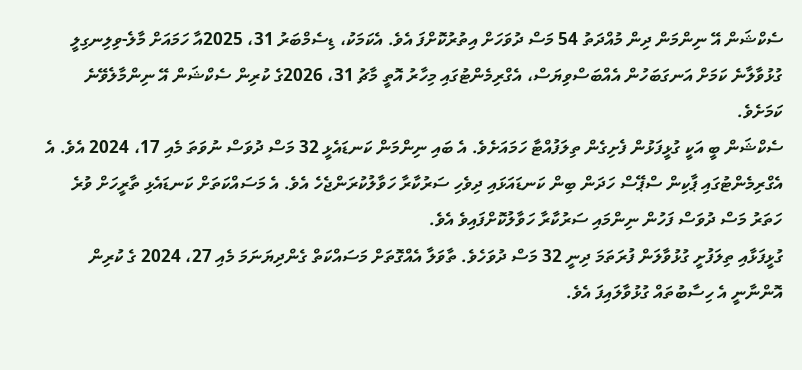ސެކްޝަން އޭ ނިންމަން ދިން މުއްދަތު 54 މަސް ދުވަހަށް އިތުރުކޮށްފަ އެވެ. އެކަމަކު، ޑިސެމްބަރު 31، 2025އާ ހަމައަށް މާލެ-ވިލިނގިލީ ގުޅުވާލާނެ ކަމަށް އަނގަބަހުން އެއްބަސްވިޔަސް، އެގްރިމެންޓުގައި މިހާރު އޮތީ މާޗު 31، 2026ގެ ކުރިން ސެކްޝަން އޭ ނިންމާލެވޭނެ ކަމަށެވެ.
ސެކްޝަން ބީ އަކީ ގުޅީފަޅުން ފެށިގެން ތިލަފުއްޓާ ހަމައަށެވެ. އެ ބައި ނިންމަން ކަނޑައެޅީ 32 މަސް ދުވަސް ނުވަތަ މެއި 17، 2024 އެވެ. އެ އެގްރިމެންޓުގައި ޕާކިން ސްޕޭސް ހަދަން ބިން ކަނޑައަޅައި ދިވެހި ސަރުކާރާ ހަވާލުކުރަންޖެހެ އެވެ. އެ މަސައްކަތަށް ކަނޑައެޅި ތާރީހަށް ވުރެ ހަތަރު މަސް ދުވަސް ފަހުން ނިންމައި ސަރުކާރާ ހަވާލުކޮށްފައިވެ އެވެ.
ގުޅީފަޅާއި ތިލަފުށީ ގުޅުވާލަން ފުރަތަމަ ދިނީ 32 މަސް ދުވަހެވެ. ތާވަލާ އެއްގޮތަށް މަސައްކަތް ގެންދިޔަނަމަ މެއި 27، 2024 ގެ ކުރިން އޮންނާނީ އެ ހިސާބުތައް ގުޅުވާލައިފަ އެވެ.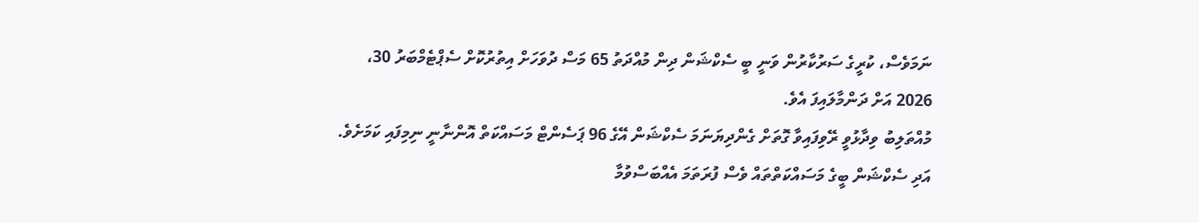ނަމަވެސް، ކުރީގެ ސަރުކާރުން ވަނީ ބީ ސެކްޝަން ދިން މުއްދަތު 65 މަސް ދުވަހަށް އިތުރުކޮށް ސެޕްޓެމްބަރު 30، 2026 އަށް ދަންމާލައިފަ އެވެ.
މުއްތަލިބު ވިދާޅުވީ ރޭވިފައިވާ ގޮތަށް ގެންދިޔަނަމަ ސެކްޝަން އޭގެ 96 ޕަސެންޓް މަސައްކަތް އޮންނާނީ ނިމިފައި ކަމަށެވެ. އަދި ސެކްޝަން ބީގެ މަސައްކަތްތައް ވެސް ފުރަތަމަ އެއްބަސްވުމާ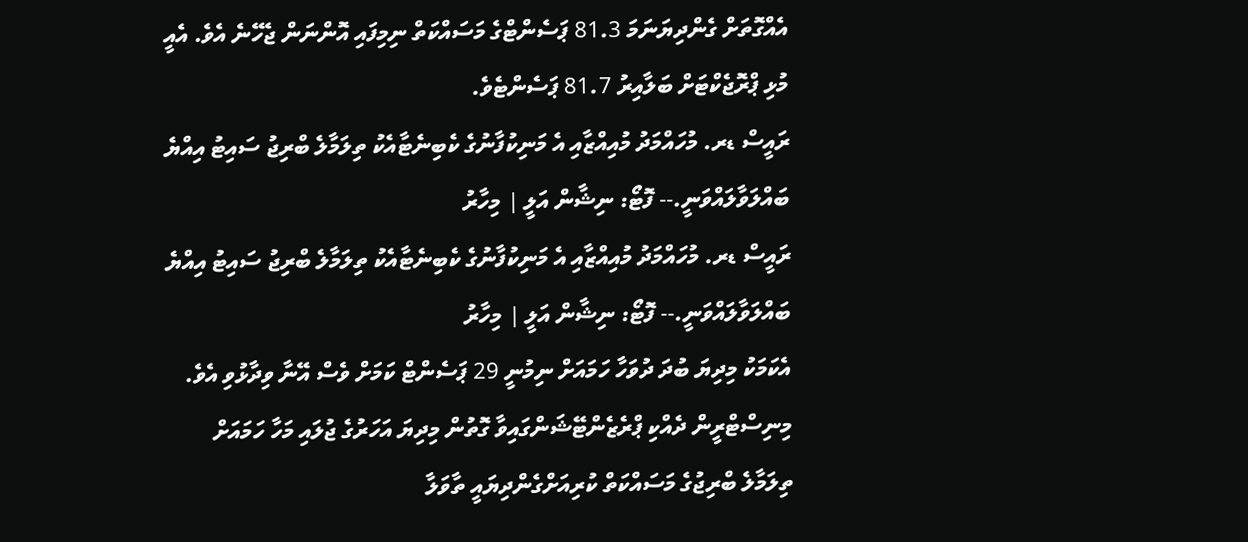އެއްގޮތަށް ގެންދިޔަނަމަ 81.3 ޕަސެންޓްގެ މަސައްކަތް ނިމިފައި އޮންނަން ޖެހޭނެ އެވެ. އެއީ މުޅި ޕްރޮޖެކްޓަށް ބަލާއިރު 81.7 ޕަސެންޓެވެ.
ރައީސް ޑރ. މުހައްމަދު މުއިއްޒާއި އެ މަނިކުފާނުގެ ކެބިނެޓާއެކު ތިލަމާލެ ބްރިޖު ސައިޓު އިއްޔެ ބައްލަވާލައްވަނީ.-- ފޮޓޯ: ނިޝާން އަލީ | މިހާރު
ރައީސް ޑރ. މުހައްމަދު މުއިއްޒާއި އެ މަނިކުފާނުގެ ކެބިނެޓާއެކު ތިލަމާލެ ބްރިޖު ސައިޓު އިއްޔެ ބައްލަވާލައްވަނީ.-- ފޮޓޯ: ނިޝާން އަލީ | މިހާރު
އެކަމަކު މިދިޔަ ބުދަ ދުވަހާ ހަމައަށް ނިމުނީ 29 ޕަސެންޓް ކަމަށް ވެސް އޭނާ ވިދާޅުވި އެވެ.
މިނިސްޓްރީން ދެއްކި ޕްރެޒެންޓޭޝަންގައިވާ ގޮތުން މިދިޔަ އަހަރުގެ ޖުލައި މަހާ ހަމައަށް ތިލަމާލެ ބްރިޖުގެ މަސައްކަތް ކުރިއަށްގެންދިޔައީ ތާވަލާ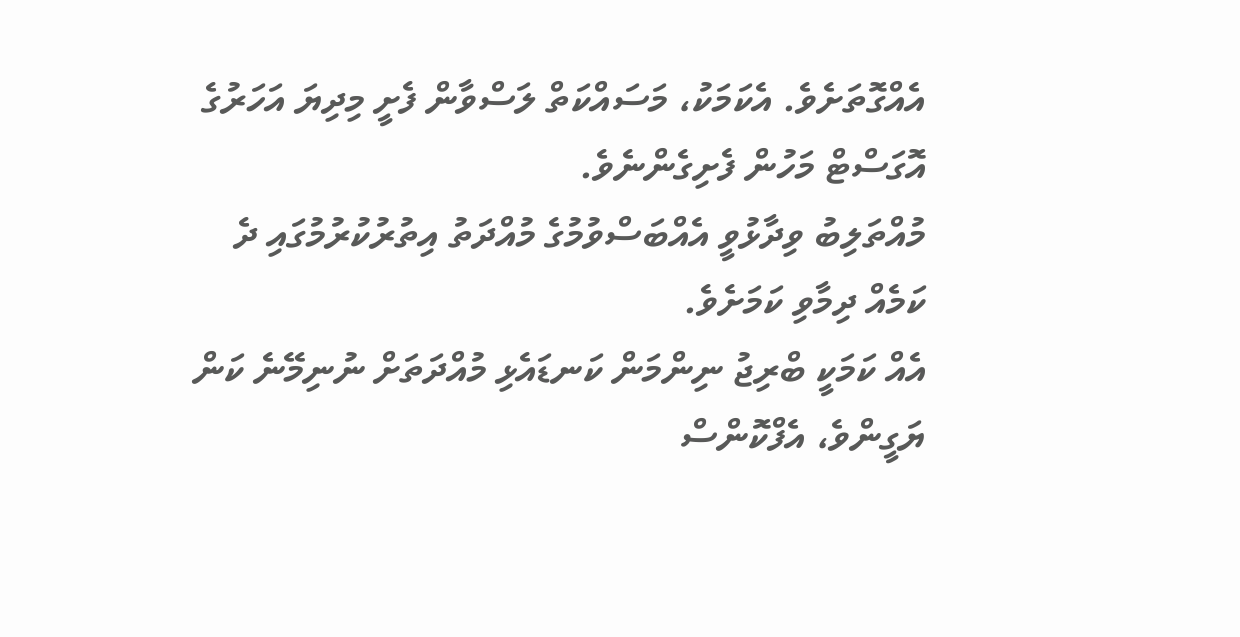އެއްގޮތަށެވެ. އެކަމަކު، މަސައްކަތް ލަސްވާން ފެށީ މިދިޔަ އަހަރުގެ އޮގަސްޓް މަހުން ފެށިގެންނެވެ.
މުއްތަލިބު ވިދާޅުވީ އެއްބަސްވުމުގެ މުއްދަތު އިތުރުކުރުމުގައި ދެ ކަމެއް ދިމާވި ކަމަށެވެ.
އެއް ކަމަކީ ބްރިޖު ނިންމަން ކަނޑައެޅި މުއްދަތަށް ނުނިމޭނެ ކަން ޔަގީންވެ، އެފްކޮންސް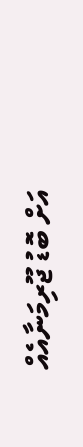އަށް ބޮޑު ޖޫރިމަނާއެއް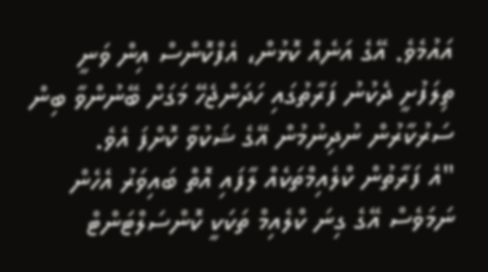އައުމެވެ. އޭގެ އަނެއް ކޮޅުން، އެފްކޮންސް އިން ވަނީ ތިލަފުށީ ދެކުނު ފަރާތުގައި ހަދަންޖެހޭ މަގަށް ބޭނުންވާ ބިން ސަރުކާރުން ނުދިނުމުން އޭގެ ޝަކުވާ ކޮށްފަ އެވެ.
"އެ ފަރާތުން ކްލެއިމްތަކެއް ލާފައި އޮތް ބައިވަރު އެހެން ނަމަވެސް އޭގެ ގިނަ ކްލެއިމް ތަކަކީ ކޮންސަލްޓަންޓް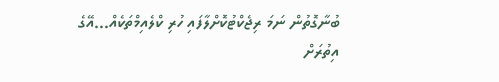ބުނާގޮތުން ނަމަ ރިޖެކްޓުކޮށްލާފައި ހުރި ކްލެއިމްތަކެއް...އޭގެ އިތުރަށް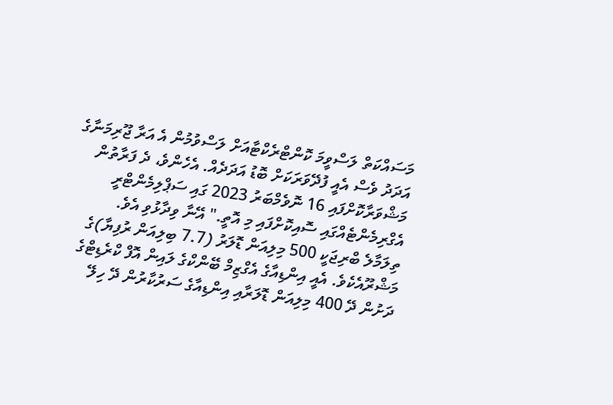މަސައްކަތް ލަސްވީމަ ކޮންޓްރެކްޓާއަށް ލަސްވުމުން އެ އަރާ ޖޫރިމަނާގެ އަދަދު ވެސް އެއީ ފުދޭވަރަކަށް ބޮޑު އަދަދެއް. އެހެންވެ، ދެ ފަރާތުން މަޝްވަރާކޮށްފައި 16 ނޮވެމްބަރު 2023 ގައި ސަޕްލިމެންޓްރީ އެގްރިމެންޓެއްގައި ސޮއިކޮށްފައި މި އޮތީ." އޭނާ ވިދާޅުވި އެވެ.
ތިލަމާލެ ބްރިޖަކީ 500 މިލިއަން ޑޮލަރު (7.7 ބިލިއަން ރުފިޔާ)ގެ މަޝްރޫއެކެވެ. އެއީ އިންޑިއާގެ އެގްޒިމް ބޭންކްގެ ލައިން އޮފް ކްރެޑިޓްގެ ދަށުން ދޭ 400 މިލިއަން ޑޮލަރާއި އިންޑިއާގެ ސަރުކާރުން ދޭ ހިލޭ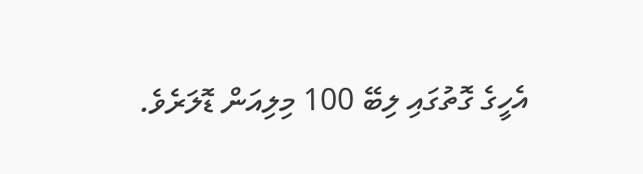އެހީގެ ގޮތުގައި ލިބޭ 100 މިލިއަން ޑޮލަރެވެ.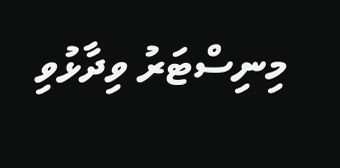މިނިސްޓަރު ވިދާޅުވި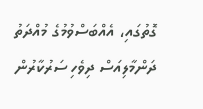ގޮތުގައި، އެއްބަސްވުމުގެ މުއްދަތު ދަންމާލިއަސް ދިވެހި ސަރުކާރުން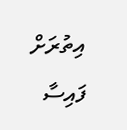އިތުރަށް ފައިސާ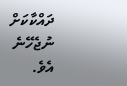ދައްކާކަށް ނުޖެހޭނެ އެވެ.